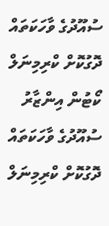ސުއޫދުގެ ވާހަކަތައް ދޮގުކޮށް ކްރިމިނަލް ކޯޓުން އިންޒާރު
ސުއޫދުގެ ވާހަކަތައް ދޮގުކޮށް ކްރިމިނަލް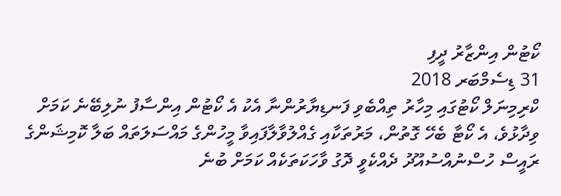ކޯޓުން އިންޒާރު ދީފި
31 ޑިސެމްބަރ 2018
ކްރިމިނަލް ކޯޓުގައި މިހާރު ތިއްބެވި ފަނޑިޔާރުންނާ އެކު އެ ކޯޓުން އިންސާފު ނުލިބޭނެ ކަމަށް ވިދާޅުވެ، އެ ކޯޓާ ބެހޭ ގޮތުން، މަރުތަކާއި ގެއްލުވާލާފައިވާ މީހުންގެ މައްސަލަތައް ބަލާ ކޮމިޝަންގެ ރައީސް ހުސްނުއްސުއޫދު ދެއްކެވީ ދޮގު ވާހަކަތަކެއް ކަމަށް ބުނެ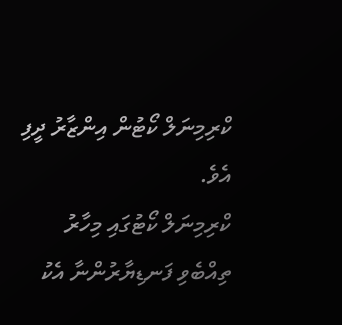ކްރިމިނަލް ކޯޓުން އިންޒާރު ދީފި އެވެ.
ކްރިމިނަލް ކޯޓުގައި މިހާރު ތިއްބެވި ފަނޑިޔާރުންނާ އެކު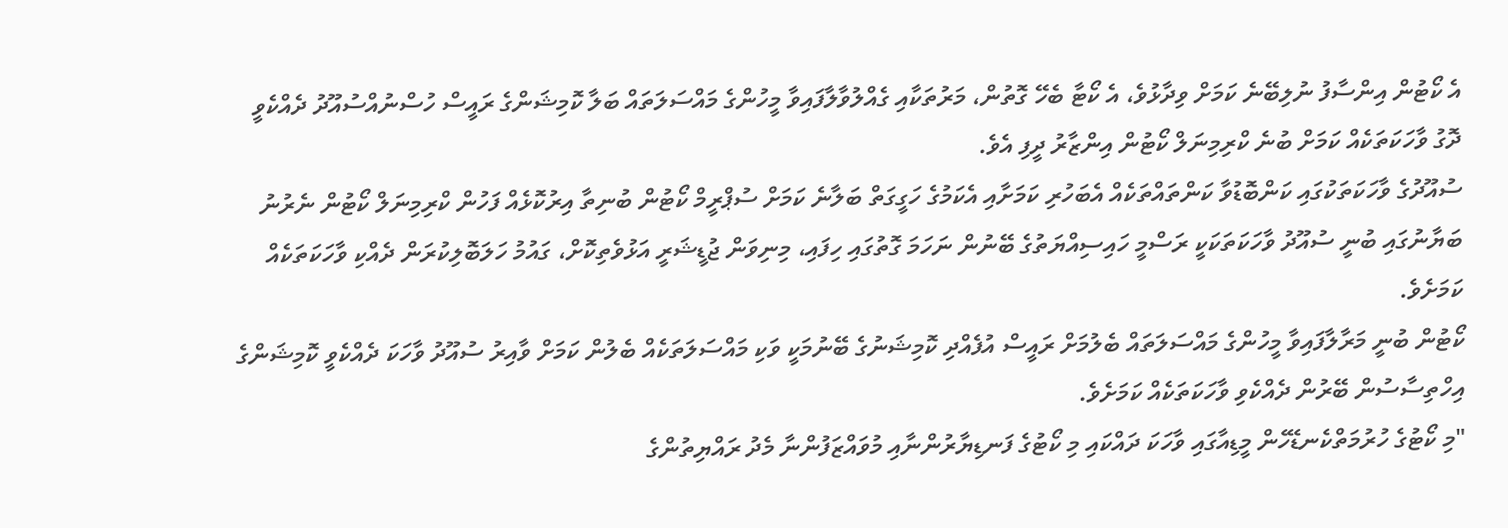އެ ކޯޓުން އިންސާފު ނުލިބޭނެ ކަމަށް ވިދާޅުވެ، އެ ކޯޓާ ބެހޭ ގޮތުން، މަރުތަކާއި ގެއްލުވާލާފައިވާ މީހުންގެ މައްސަލަތައް ބަލާ ކޮމިޝަންގެ ރައީސް ހުސްނުއްސުއޫދު ދެއްކެވީ ދޮގު ވާހަކަތަކެއް ކަމަށް ބުނެ ކްރިމިނަލް ކޯޓުން އިންޒާރު ދީފި އެވެ.
ސުއޫދުގެ ވާހަކަތަކުގައި ކަންބޮޑުވާ ކަންތައްތަކެއް އެބަހުރި ކަމަށާއި އެކަމުގެ ހަގީގަތް ބަލާނެ ކަމަށް ސުޕްރީމް ކޯޓުން ބުނިތާ އިރުކޮޅެއް ފަހުން ކްރިމިނަލް ކޯޓުން ނެރުނު ބަޔާނުގައި ބުނީ ސުއޫދު ވާހަކަތަކަކީ ރަސްމީ ހައިސިއްޔަތުގެ ބޭނުން ނަހަމަ ގޮތުގައި ހިފައި، މިނިވަން ޖުޑީޝަރީ އަޅުވެތިކޮށް، ގައުމު ހަލަބޮލިކުރަން ދެއްކި ވާހަކަތަކެއް ކަމަށެވެ.
ކޯޓުން ބުނީ މަރާލާފައިވާ މީހުންގެ މައްސަލަތައް ބެލުމަށް ރައީސް އުފެއްދި ކޮމިޝަނުގެ ބޭނުމަކީ ވަކި މައްސަލަތަކެއް ބެލުން ކަމަށް ވާއިރު ސުއޫދު ވާހަކަ ދެއްކެވީ ކޮމިޝަންގެ އިހްތިސާސުން ބޭރުން ދެއްކެވި ވާހަކަތަކެއް ކަމަށެވެ.
"މި ކޯޓުގެ ހުރުމަތްކެނޑޭހެން މީޑިއާގައި ވާހަކަ ދައްކައި މި ކޯޓުގެ ފަނޑިޔާރުންނާއި މުވައްޒަފުންނާ މެދު ރައްޔިތުންގެ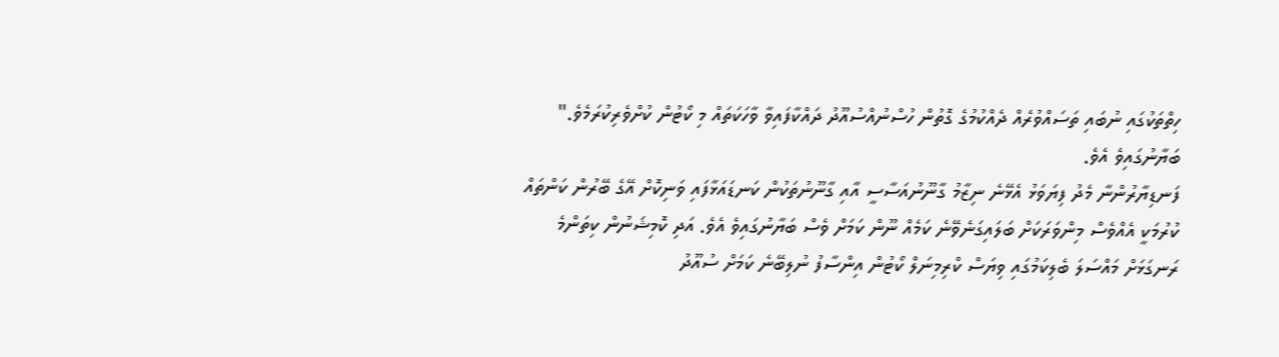ހިތްތަކުގައި ނުބައި ތަސައްވުރެއް ދެއްކުމުގެ ގޮތުން ހުސްނުއްސުއޫދު ދައްކާފައިވާ ވާހަކަތައް މި ކޯޓުން ކުށްވެރިކުރަމެވެ." ބަޔާނުގައިވެ އެވެ.
ފަނޑިޔާރުންނާ މެދު ފިޔަވަޅު އެޅޭނެ ނިޒާމު ގާނޫނުއަސާސީ އާއި ގާނޫނުތަކުން ކަނޑައަޅާފައި ވަނިކޮށް އޭގެ ބޭރުން ކަންތައް ކުރުމަކީ އެއްވެސް މިންވަރަކަށް ބަލައިގަނެވޭނެ ކަމެއް ނޫން ކަމަށް ވެސް ބަޔާނުގައިވެ އެވެ. އަދި ކޮމިޝަނުން ކިތަންމެ ރަނގަޅަށް މައްސަލަ ބެލިކަމުގައި ވިޔަސް ކްރިމިނަލް ކޯޓުން އިންސާފު ނުލިބޭނެ ކަމަށް ސުއޫދު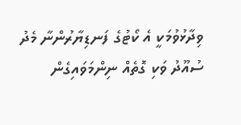ވިދާޅުވުމަކީ އެ ކޯޓުގެ ފަނޑިޔާރުންނާ މެދު ސުއޫދު ވަކި ގޮތެއް ނިންމަވައިގެން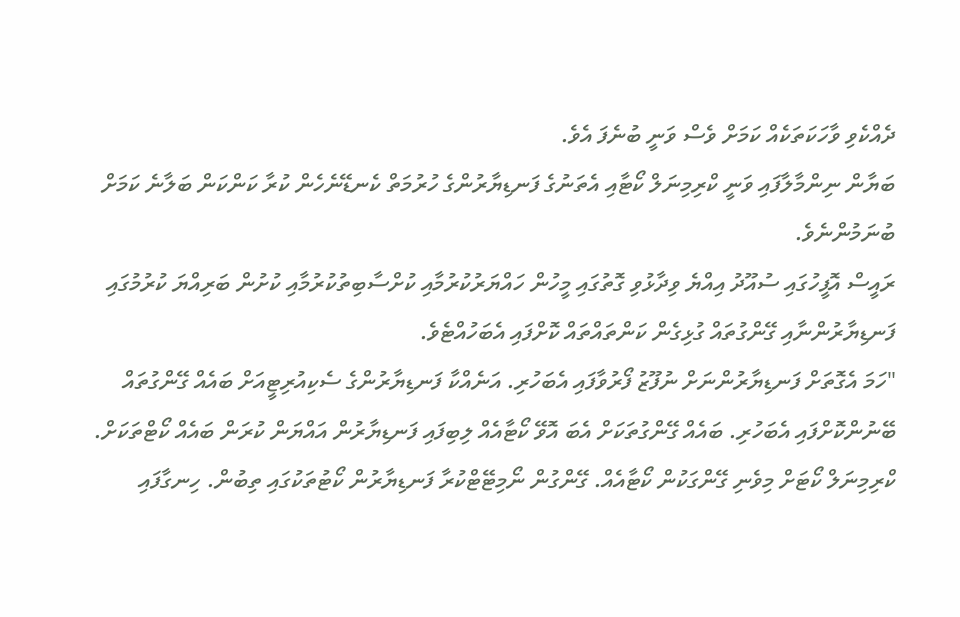ދެއްކެވި ވާހަކަތަކެއް ކަމަށް ވެސް ވަނީ ބުނެފަ އެވެ.
ބަޔާން ނިންމާލާފައި ވަނީ ކްރިމިނަލް ކޯޓާއި އެތަނުގެ ފަނޑިޔާރުންގެ ހުރުމަތް ކެނޑޭނެހެން ކުރާ ކަންކަން ބަލާނެ ކަމަށް ބުނަމުންނެވެ.
ރައީސް އޮފީހުގައި ސުއޫދު އިއްޔެ ވިދާޅުވި ގޮތުގައި މީހުން ހައްޔަރުކުރުމާއި ކުށްސާބިތުކުރުމާއި ކުށުން ބަރިއްޔަ ކުރުމުގައި ފަނޑިޔާރުންނާއި ގޭންގުތައް ގުޅިގެން ކަންތައްތައް ކޮށްފައި އެބަހުއްޓެވެ.
"ހަމަ އެގޮތަށް ފަނޑިޔާރުންނަށް ނުފޫޒު ފޯރުވާފައި އެބަހުރި. އަނެއްކާ ފަނޑިޔާރުންގެ ސެކިއުރިޓީއަށް ބައެއް ގޭންގުތައް ބޭނުންކޮށްފައި އެބަހުރި. ބައެއް ގޭންގުތަކަށް އެބަ އޮވޭ ކޯޓާއެއް ލިބިފައި ފަނޑިޔާރުން އައްޔަން ކުރަން ބައެއް ކޯޓްތަކަށް. ކްރިމިނަލް ކޯޓަށް މިވެނި ގޭންގަކުން ކޯޓާއެއް. ގޭންގުން ނޯމިޓޭޓްކުރާ ފަނޑިޔާރުން ކޯޓުތަކުގައި ތިބުން. ހިނގާފައި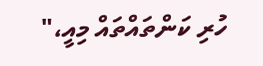ހުރި ކަންތައްތައް މިއީ،"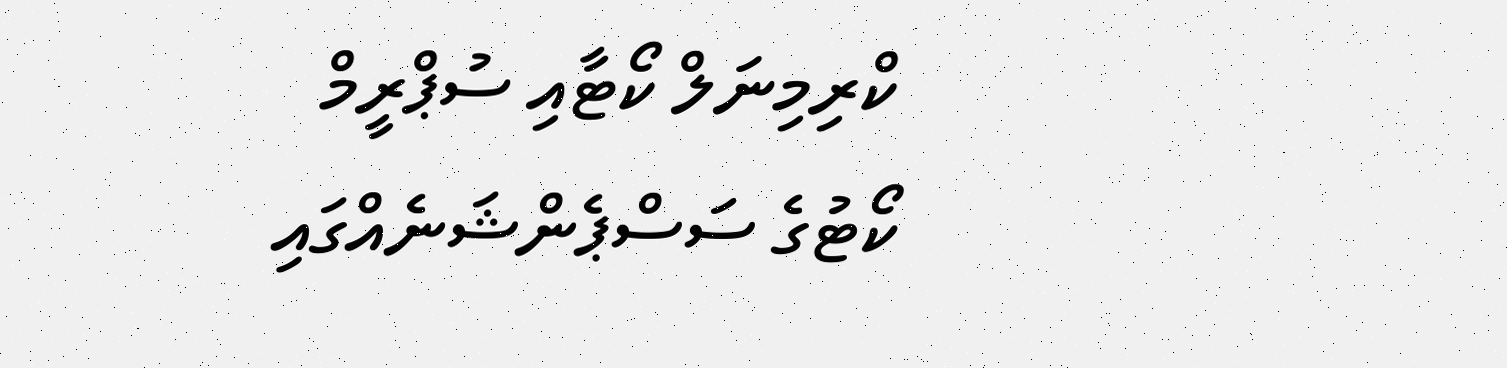ކްރިމިނަލް ކޯޓާއި ސުޕްރީމް ކޯޓުގެ ސަސްޕެންޝަނެއްގައި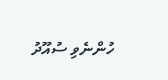ހުންނެވި ސުއޫދު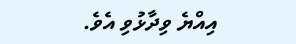އިއްޔެ ވިދާޅުވި އެވެ.